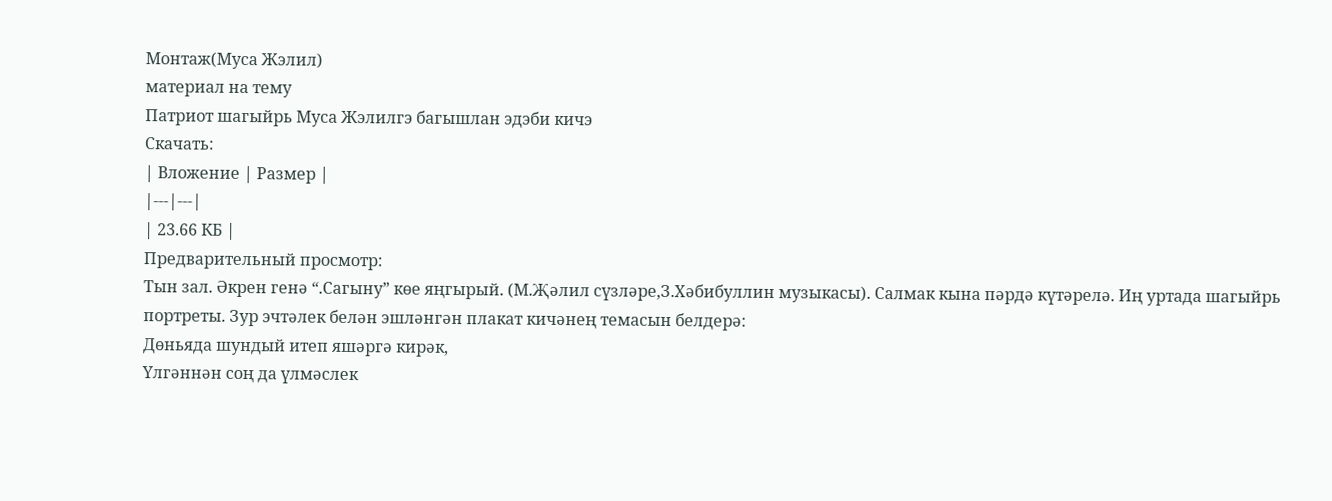Монтаж(Муса Жэлил)
материал на тему
Патриот шагыйрь Муса Жэлилгэ багышлан эдэби кичэ
Скачать:
| Вложение | Размер |
|---|---|
| 23.66 КБ |
Предварительный просмотр:
Тын зал. Әкрен генә “.Сагыну” көе яңгырый. (М.Җәлил сүзләре,З.Хәбибуллин музыкасы). Салмак кына пәрдә күтәрелә. Иң уртада шагыйрь портреты. Зур эчтәлек белән эшләнгән плакат кичәнең темасын белдерә:
Дөньяда шундый итеп яшәргә кирәк,
Үлгәннән соң да үлмәслек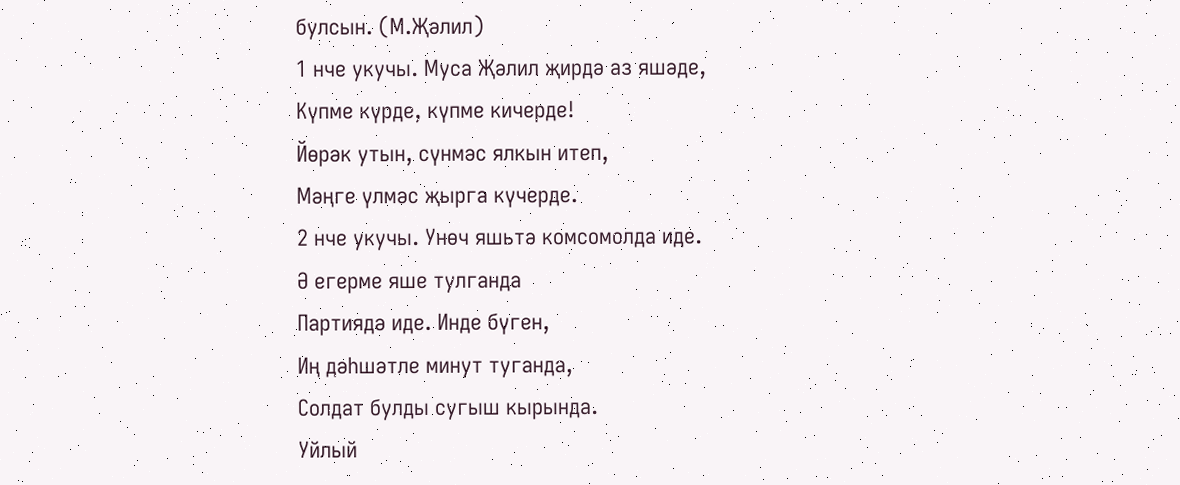булсын. (М.Җәлил)
1 нче укучы. Муса Җәлил җирдә аз яшәде,
Күпме күрде, күпме кичерде!
Йөрәк утын, сүнмәс ялкын итеп,
Мәңге үлмәс җырга күчерде.
2 нче укучы. Унөч яшьтә комсомолда иде.
Ә егерме яше тулганда
Партиядә иде. Инде бүген,
Иң дәһшәтле минут туганда,
Солдат булды сугыш кырында.
Уйлый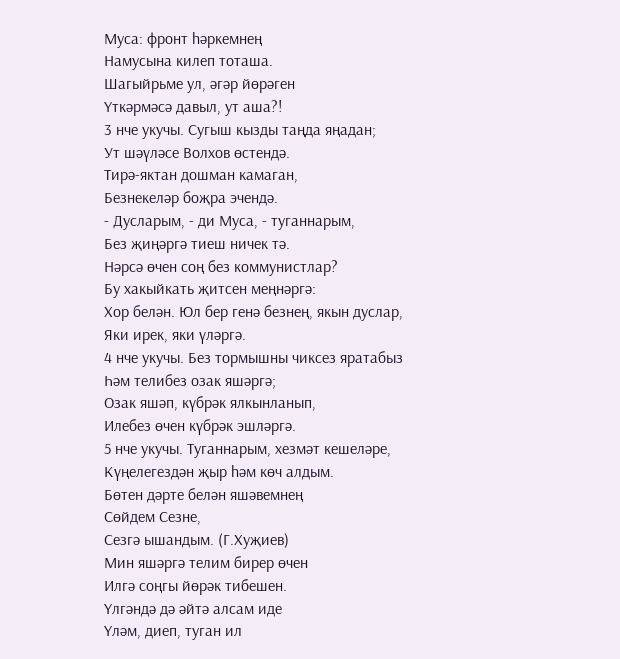Муса: фронт һәркемнең
Намусына килеп тоташа.
Шагыйрьме ул, әгәр йөрәген
Үткәрмәсә давыл, ут аша?!
3 нче укучы. Сугыш кызды таңда яңадан;
Ут шәүләсе Волхов өстендә.
Тирә-яктан дошман камаган,
Безнекеләр боҗра эчендә.
- Дусларым, - ди Муса, - туганнарым,
Без җиңәргә тиеш ничек тә.
Нәрсә өчен соң без коммунистлар?
Бу хакыйкать җитсен меңнәргә:
Хор белән. Юл бер генә безнең, якын дуслар,
Яки ирек, яки үләргә.
4 нче укучы. Без тормышны чиксез яратабыз
Һәм телибез озак яшәргә;
Озак яшәп, күбрәк ялкынланып,
Илебез өчен күбрәк эшләргә.
5 нче укучы. Туганнарым, хезмәт кешеләре,
Күңелегездән җыр һәм көч алдым.
Бөтен дәрте белән яшәвемнең
Сөйдем Сезне,
Сезгә ышандым. (Г.Хуҗиев)
Мин яшәргә телим бирер өчен
Илгә соңгы йөрәк тибешен.
Үлгәндә дә әйтә алсам иде
Үләм, диеп, туган ил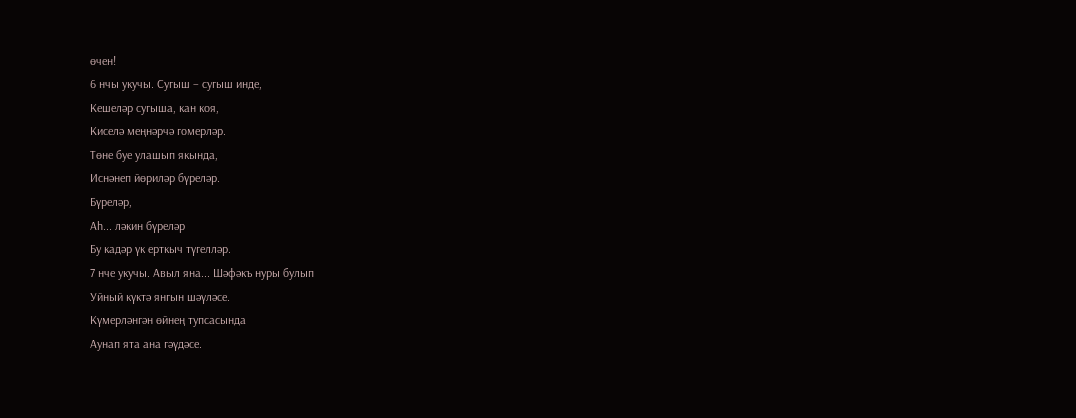өчен!
6 нчы укучы. Сугыш – сугыш инде,
Кешеләр сугыша, кан коя,
Киселә меңнәрчә гомерләр.
Төне буе улашып якында,
Иснәнеп йөриләр бүреләр.
Бүреләр,
Аһ... ләкин бүреләр
Бу кадәр үк ерткыч түгелләр.
7 нче укучы. Авыл яна... Шәфәкъ нуры булып
Уйный күктә янгын шәүләсе.
Күмерләнгән өйнең тупсасында
Аунап ята ана гәүдәсе.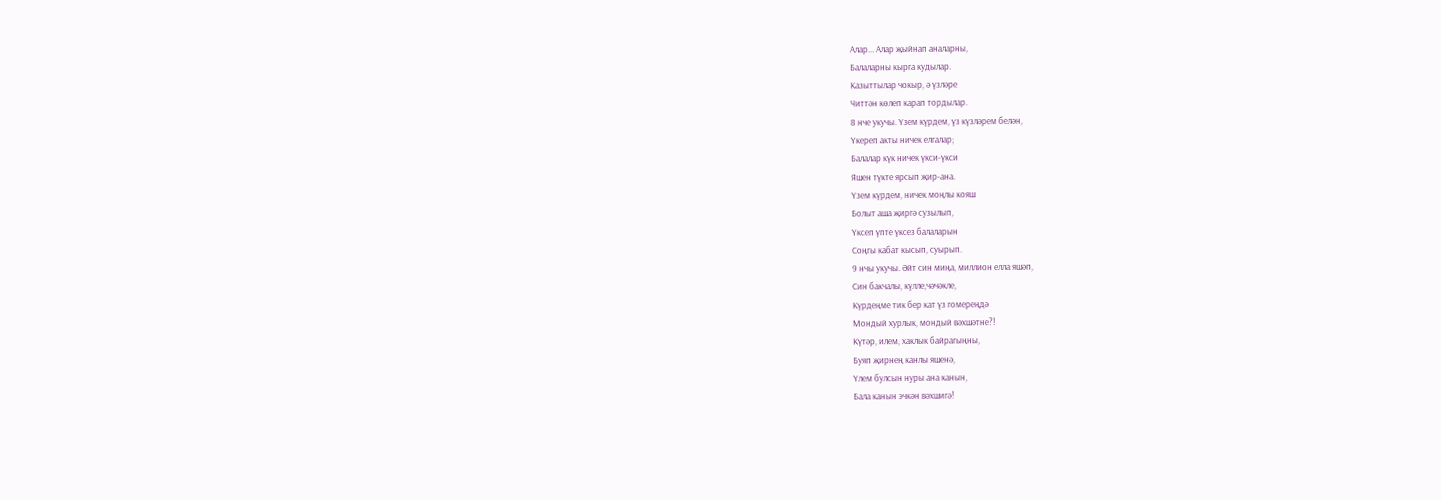Алар... Алар җыйнап аналарны,
Балаларны кырга кудылар.
Казыттылар чокыр, ә үзләре
Читтән көлеп карап тордылар.
8 нче укучы. Үзем күрдем, үз күзләрем белән,
Үкереп акты ничек елгалар;
Балалар күк ничек үкси-үкси
Яшен түкте ярсып җир-ана.
Үзем күрдем, ничек моңлы кояш
Болыт аша җиргә сузылып,
Үксеп үпте үксез балаларын
Соңгы кабат кысып, суырып.
9 нчы укучы. Әйт син миңа, миллион елла яшәп,
Син бакчалы, күлле,чәчәкле,
Күрдеңме тик бер кат үз гомереңдә
Мондый хурлык, мондый вәхшәтне?!
Күтәр, илем, хаклык байрагыңны,
Буяп җирнең канлы яшенә,
Үлем булсын нуры ана канын,
Бала канын эчкән вәхшигә!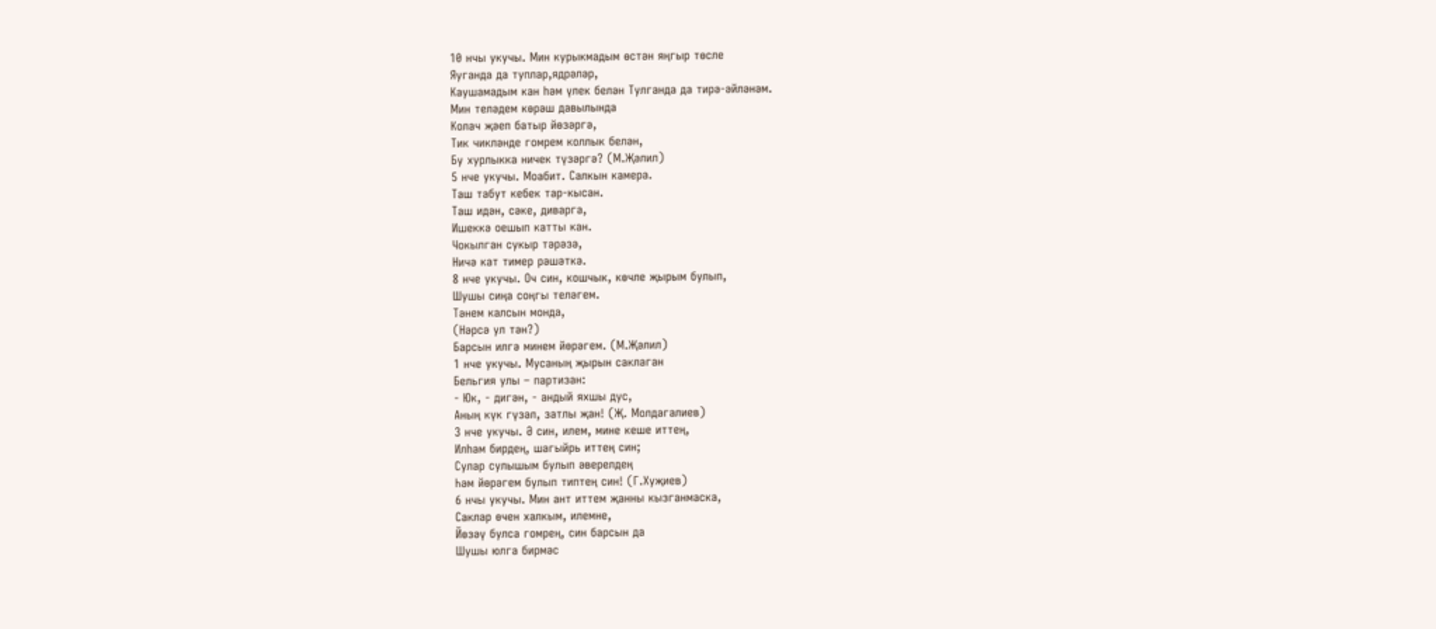10 нчы укучы. Мин курыкмадым өстән яңгыр төсле
Яуганда да туплар,ядрәләр,
Каушамадым кан һәм үлек белән Тулганда да тирә-әйләнәм.
Мин теләдем көрәш давылында
Колач җәеп батыр йөзәргә,
Тик чикләнде гомрем коллык белән,
Бу хурлыкка ничек түзәргә? (М.Җәлил)
5 нче укучы. Моабит. Салкын камера.
Таш табут кебек тар-кысан.
Таш идән, сәке, диварга,
Ишеккә оешып катты кан.
Чокылган сукыр тәрәзә,
Ничә кат тимер рәшәткә.
8 нче укучы. Оч син, кошчык, көчле җырым булып,
Шушы сиңа соңгы теләгем.
Тәнем калсын монда,
(Нәрсә ул тән?)
Барсын илгә минем йөрәгем. (М.Җәлил)
1 нче укучы. Мусаның җырын саклаган
Бельгия улы – партизан:
- Юк, - дигән, - андый яхшы дус,
Аның күк гүзәл, затлы җан! (Җ. Молдагалиев)
3 нче укучы. Ә син, илем, мине кеше иттең,
Илһам бирдең, шагыйрь иттең син;
Сулар сулышым булып әверелдең
Һәм йөрәгем булып типтең син! (Г.Хуҗиев)
6 нчы укучы. Мин ант иттем җанны кызганмаска,
Саклар өчен халкым, илемне,
Йөзәү булса гомрең, син барсын да
Шушы юлга бирмәс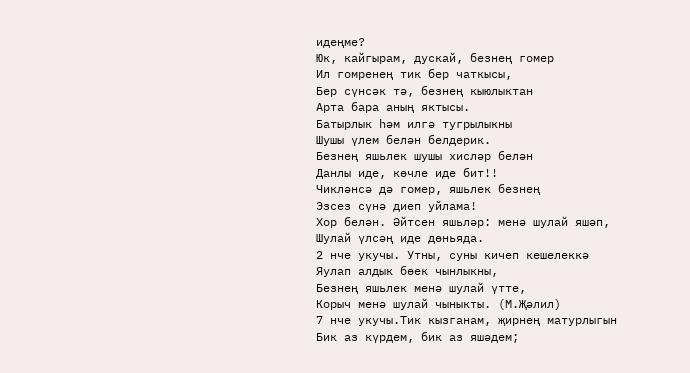идеңме?
Юк, кайгырам, дускай, безнең гомер
Ил гомренең тик бер чаткысы,
Бер сүнсәк тә, безнең кыюлыктан
Арта бара аның яктысы.
Батырлык һәм илгә тугрылыкны
Шушы үлем белән белдерик.
Безнең яшьлек шушы хисләр белән
Данлы иде, көчле иде бит!!
Чикләнсә дә гомер, яшьлек безнең
Эзсез сүнә диеп уйлама!
Хор белән. Әйтсен яшьләр: менә шулай яшәп,
Шулай үлсәң иде дөньяда.
2 нче укучы. Утны, суны кичеп кешелеккә
Яулап алдык бөек чынлыкны,
Безнең яшьлек менә шулай үтте,
Корыч менә шулай чыныкты. (М.Җәлил)
7 нче укучы.Тик кызганам, җирнең матурлыгын
Бик аз күрдем, бик аз яшәдем;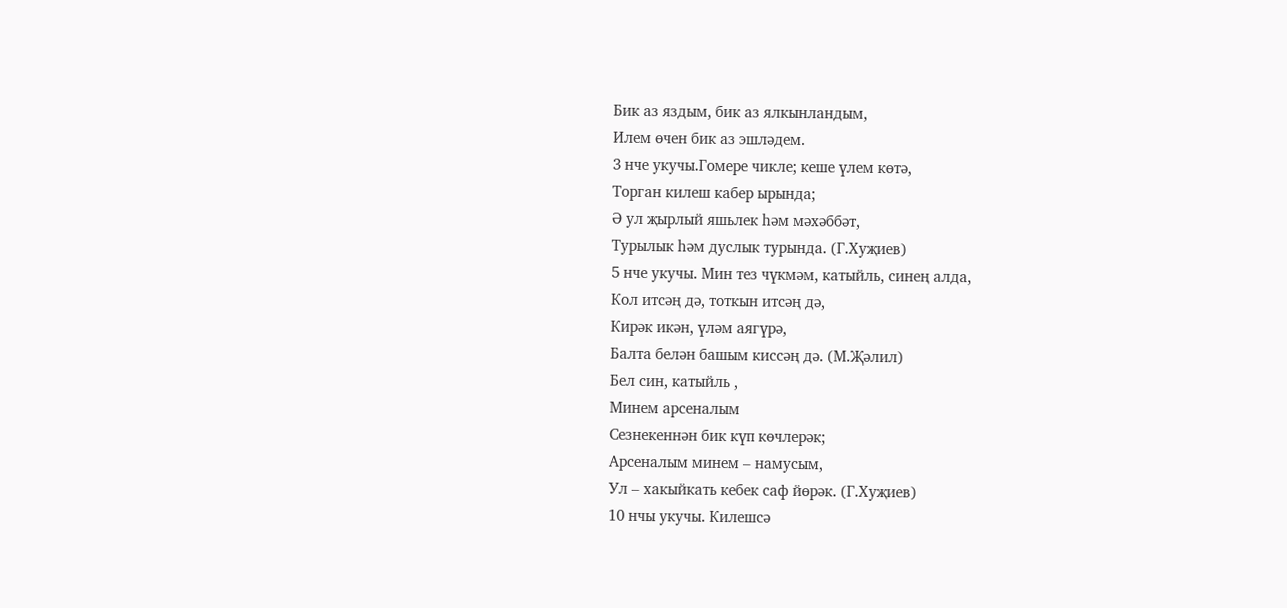Бик аз яздым, бик аз ялкынландым,
Илем өчен бик аз эшләдем.
3 нче укучы.Гомере чикле; кеше үлем көтә,
Торган килеш кабер ырында;
Ә ул җырлый яшьлек һәм мәхәббәт,
Турылык һәм дуслык турында. (Г.Хуҗиев)
5 нче укучы. Мин тез чүкмәм, катыйль, синең алда,
Кол итсәң дә, тоткын итсәң дә,
Кирәк икән, үләм аягүрә,
Балта белән башым киссәң дә. (М.Җәлил)
Бел син, катыйль ,
Минем арсеналым
Сезнекеннән бик күп көчлерәк;
Арсеналым минем – намусым,
Ул – хакыйкать кебек саф йөрәк. (Г.Хуҗиев)
10 нчы укучы. Килешсә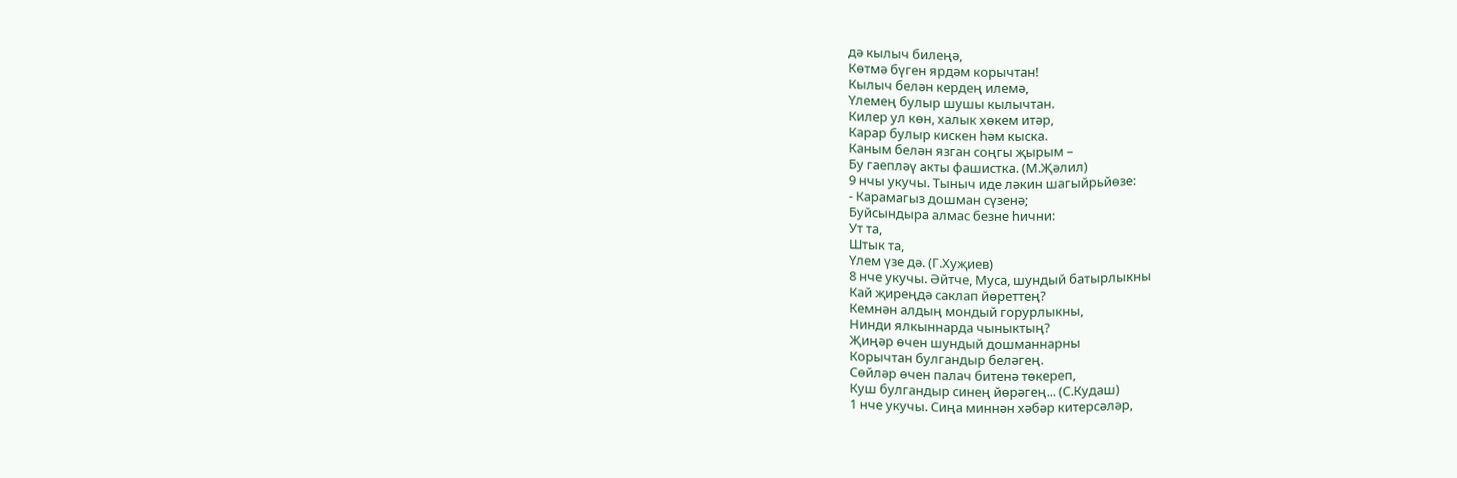дә кылыч билеңә,
Көтмә бүген ярдәм корычтан!
Кылыч белән кердең илемә,
Үлемең булыр шушы кылычтан.
Килер ул көн, халык хөкем итәр,
Карар булыр кискен һәм кыска.
Каным белән язган соңгы җырым –
Бу гаепләү акты фашистка. (М.Җәлил)
9 нчы укучы. Тыныч иде ләкин шагыйрьйөзе:
- Карамагыз дошман сүзенә;
Буйсындыра алмас безне һични:
Ут та,
Штык та,
Үлем үзе дә. (Г.Хуҗиев)
8 нче укучы. Әйтче, Муса, шундый батырлыкны
Кай җиреңдә саклап йөреттең?
Кемнән алдың мондый горурлыкны,
Нинди ялкыннарда чыныктың?
Җиңәр өчен шундый дошманнарны
Корычтан булгандыр беләгең.
Сөйләр өчен палач битенә төкереп,
Куш булгандыр синең йөрәгең... (С.Кудаш)
1 нче укучы. Сиңа миннән хәбәр китерсәләр,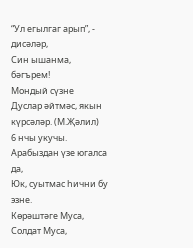“Ул егылгаг арып”, - дисәләр,
Син ышанма, бәгърем!
Мондый сүзне
Дуслар әйтмәс, якын күрсәләр. (М.Җәлил)
6 нчы укучы. Арабыздан үзе югалса да,
Юк, суытмас һични бу эзне.
Көрәштәге Муса,
Солдат Муса,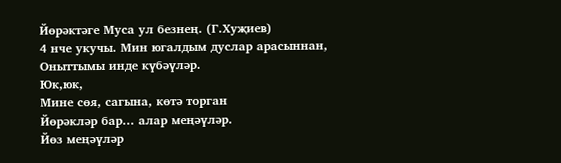Йөрәктәге Муса ул безнең. (Г.Хуҗиев)
4 нче укучы. Мин югалдым дуслар арасыннан,
Оныттымы инде күбәүләр.
Юк,юк,
Мине сөя, сагына, көтә торган
Йөрәкләр бар... алар меңәүләр.
Йөз меңәүләр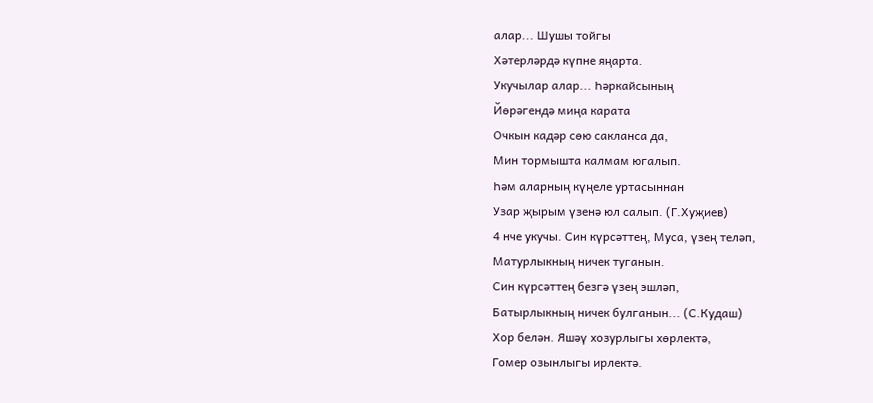алар... Шушы тойгы
Хәтерләрдә күпне яңарта.
Укучылар алар... Һәркайсының
Йөрәгендә миңа карата
Очкын кадәр сөю сакланса да,
Мин тормышта калмам югалып.
Һәм аларның күңеле уртасыннан
Узар җырым үзенә юл салып. (Г.Хуҗиев)
4 нче укучы. Син күрсәттең, Муса, үзең теләп,
Матурлыкның ничек туганын.
Син күрсәттең безгә үзең эшләп,
Батырлыкның ничек булганын... (С.Кудаш)
Хор белән. Яшәү хозурлыгы хөрлектә,
Гомер озынлыгы ирлектә.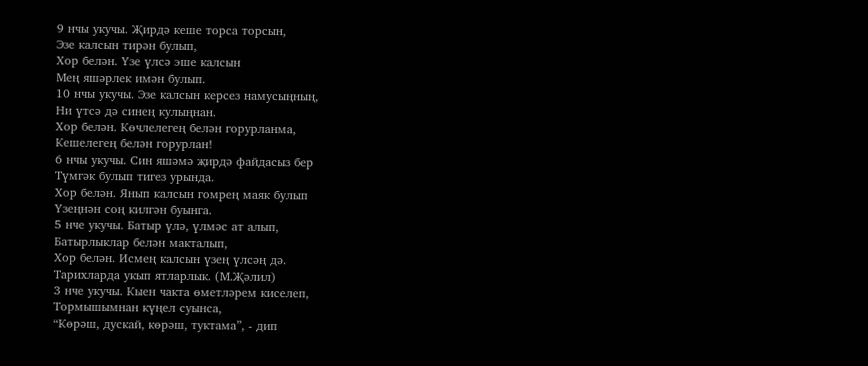9 нчы укучы. Җирдә кеше торса торсын,
Эзе калсын тирән булып,
Хор белән. Үзе үлсә эше калсын
Мең яшәрлек имән булып.
10 нчы укучы. Эзе калсын керсез намусыңның,
Ни үтсә дә синең кулыңнан.
Хор белән. Көчлелегең белән горурланма,
Кешелегең белән горурлан!
6 нчы укучы. Син яшәмә җирдә файдасыз бер
Түмгәк булып тигез урында.
Хор белән. Янып калсын гомрең маяк булып
Үзеңнән соң килгән буынга.
5 нче укучы. Батыр үлә, үлмәс ат алып,
Батырлыклар белән макталып,
Хор белән. Исмең калсын үзең үлсәң дә.
Тарихларда укып ятларлык. (М.Җәлил)
3 нче укучы. Кыен чакта өметләрем киселеп,
Тормышымнан күңел суынса,
“Көрәш, дускай, көрәш, туктама”, - дип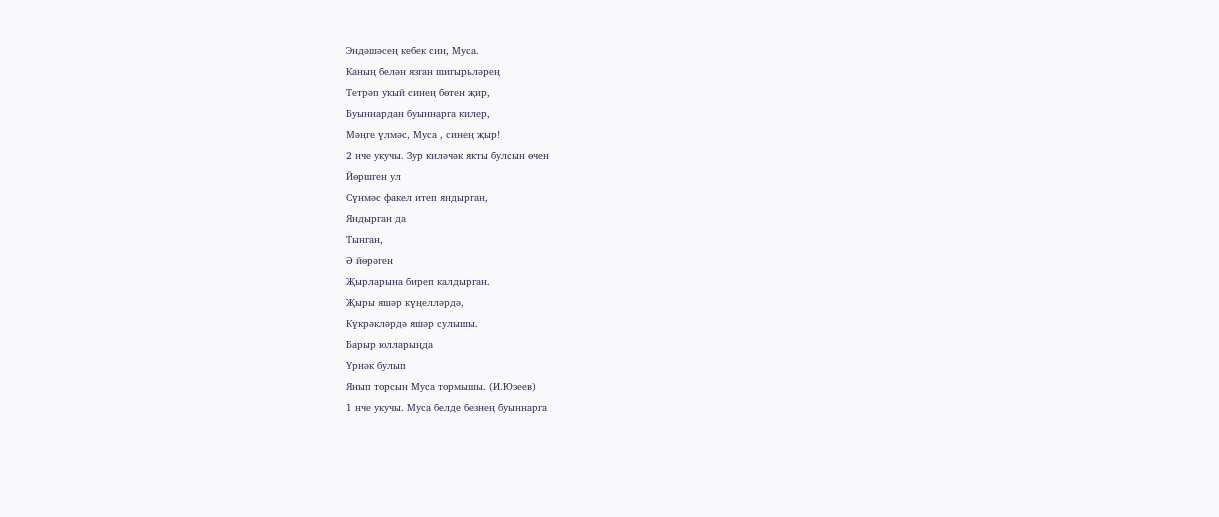Эндәшәсең кебек син, Муса.
Каның белән язган шигырьләрең
Тетрәп укый синең бөтен җир,
Буыннардан буыннарга килер,
Мәңге үлмәс, Муса , синең җыр!
2 нче укучы. Зур киләчәк якты булсын өчен
Йөршген ул
Сүнмәс факел итеп яндырган,
Яндырган да
Тынган,
Ә йөрәген
Җырларына биреп калдырган.
Җыры яшәр күңелләрдә,
Күкрәкләрдә яшәр сулышы.
Барыр юлларыңда
Үрнәк булып
Янып торсын Муса тормышы. (И.Юзеев)
1 нче укучы. Муса белде безнең буыннарга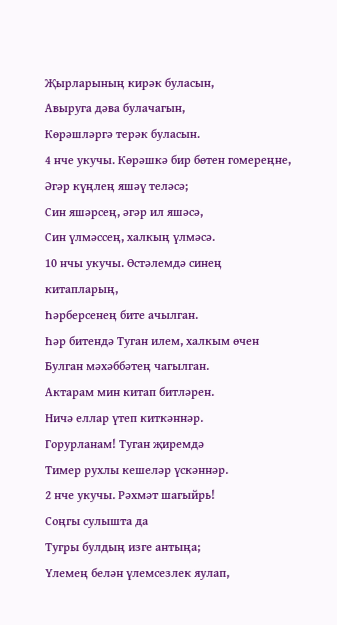Җырларының кирәк буласын,
Авыруга дәва булачагын,
Көрәшләргә терәк буласын.
4 нче укучы. Көрәшкә бир бөтен гомереңне,
Әгәр күңлең яшәү теләсә;
Син яшәрсең, әгәр ил яшәсә,
Син үлмәссең, халкың үлмәсә.
10 нчы укучы. Өстәлемдә синең китапларың,
Һәрберсенең бите ачылган.
Һәр битендә Туган илем, халкым өчен
Булган мәхәббәтең чагылган.
Актарам мин китап битләрен.
Ничә еллар үтеп киткәннәр.
Горурланам! Туган җиремдә
Тимер рухлы кешеләр үскәннәр.
2 нче укучы. Рәхмәт шагыйрь!
Соңгы сулышта да
Тугры булдың изге антыңа;
Үлемең белән үлемсезлек яулап,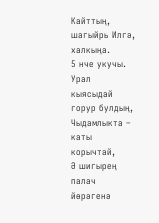Кайттың, шагыйрь Илгә, халкыңа.
5 нче укучы. Урал кыясыдай горур булдың,
Чыдамлыкта – каты корычтай,
Ә шигырең палач йөрәгенә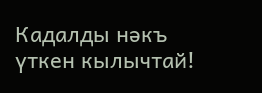Кадалды нәкъ үткен кылычтай!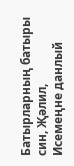Батырларның батыры син, Җәлил,
Исемеңне данлый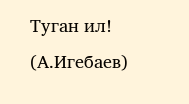Туган ил! (А.Игебаев)